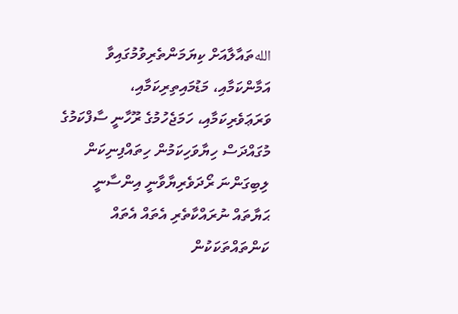اللهތައާލާއަށް ކިޔަމަންތެރިވުމުގައިވާ އަމާންކަމާއި، މަޑުމައިތިރިކަމާއި، ވަރަޢަވެރިކަމާއި، ހަމަޖެހުމުގެ ރޫހާނީ ސާފްކަމުގެ މުގައްދަސް ހިޔާވަހިކަމުން ހިތައްފިނިކަން ލިބިގަންނަ ރޯދަވެރިޔާވާނީ އިންސާނީ ޙަޔާތައް ނުރައްކާތެރި އެތައް އެތައް ކަންތައްތަކަކުން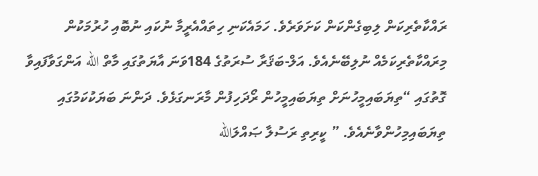ރައްކާތެރިކަން ލިބިގެންކަން ކަށަވަރެވެ. ހަމައެކަނި ހިތައްއެރީމާ ނުކައި ނުބޮއި ހުރުމަކުން މިރައްކާތެރިކަމެއް ނުލިބޭނެއެވެ. އަލް-ބަޤަރާ ސުރަތުގެ 184ވަނަ އާޔަތުގައި މާތް الله އަންގަވާފައިވާ ގޮތުގައި “ތިޔަބައިމީހުނަށް ތިޔަބައިމީހުން ރޯދަހިފުން މާރަނގަޅެވެ. ދަންނަ ބަޔަކުކަމުގައި ތިޔަބައިމިހުންވާނެއެވެ. ” ކީރިތި ރަސުލާ ޞައްލަالله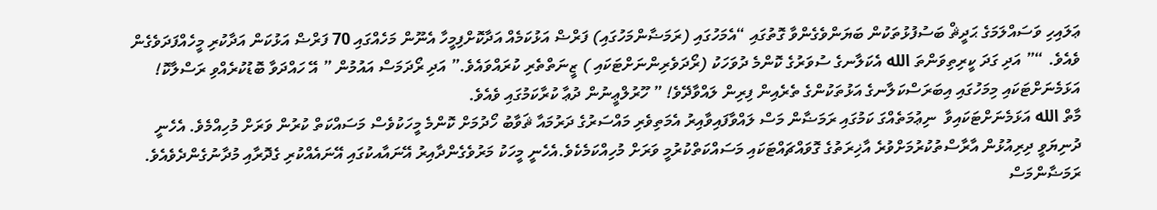ޢަލައިހި ވަސައްލަމަގެ ޙަދީޘް ބަސުފުޅުތަކުން ބަޔަންވެގެންވާ ގޮތުގައި “އެމަހުގައި (ރަމަޟާންމަހުގައި) ފަރްޟް އަޅުކަމެއް އަދާކޮށްފިމީހާ އެނޫން މަހެއްގައި 70 ފަރްޟް އަޅުކަން އަދާކުރި މީހެއްފަދަވެގެން ވެއެވެ. “” އަދި ގަދަ ކީރިތިވަންތަ الله އެކަލާނގެ ސުވަރުގެ ކޮންމެ ދުވަހަކު (ރޯދަވެރިންނަށްޓަކައި ) ޒީނަތްތެރި ކުރައްވައެވެ.” އަދި ރޯދަމަސް އައުމުން ” އޭ ހައްދަވާ ބޮޑުކުރެއްވި ރަސްލާކޮ! އަޅަމެނަށްޓަކައި މިމަހުގައި އިބަރަސްކަލާނގެ އަޅުތަކުންގެ ތެރެއިން ފިރިން ލައްވާދޭވެ! ” ހޫރުލްޢީނުން ދުޢާ ކުރާކަމުގައި ވެއެވެ.
މާތް الله އަޅަމެނަށްޓަކައިވާ  ނިޢުމަތެއްގަ ކަމުގައި ރަމަޟާން މަސް ލައްވާފައިވާއިރު އެމަތިވެރި މައްސަރުގެ ދަރުމައާ ޘަވާބު ހޯދުމަށް ކޮންމެ މީހަކުވެސް މަސައްކަތް ކުރުން ވަރަށް މުހިއްމެވެ. އެހެނީ ދުނިޔަވީ ދިރިއުޅުން އާރާސްތުކުރުމަށްވުރެ އާޚިރަތުގެ ގޮވައްޗައްޓަކައި މަސައްކަތްކުރުމީ ވަރަށް މުހިއްކަމެކެވެ.އެހެނީ މީހަކު މަރުވެގެންދާއިރު އޭނައާއކުގައި އޭނައެއްކުރި ގެދޮރާއި މުދާނުގެންދެވެއެވެ.  ރަމަޟާންމަސް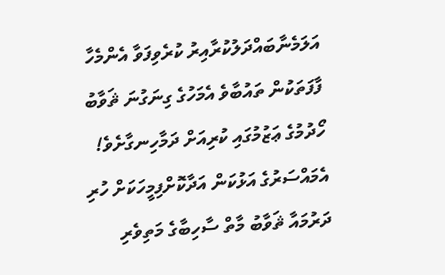އަލަމެނާބައްދަލުކުރާއިރު ކުރެވިފަވާ އެންމެހާ ފާފަތަކުން ތައުބާވެ އެމަހުގެ ގިނަގުނަ ޘަވާބު ހޯދުމުގެ ޢަޒުމުގައި ކުރިއަށް ދަމާހިނގާށެވެ! އެމައްސަރުގެ އަޅުކަން އަދާކޮށްފިމީހަކަށް ހުރި ދަރުމައާ ޘަވާބު މާތް ސާހިބާގެ މަތިވެރި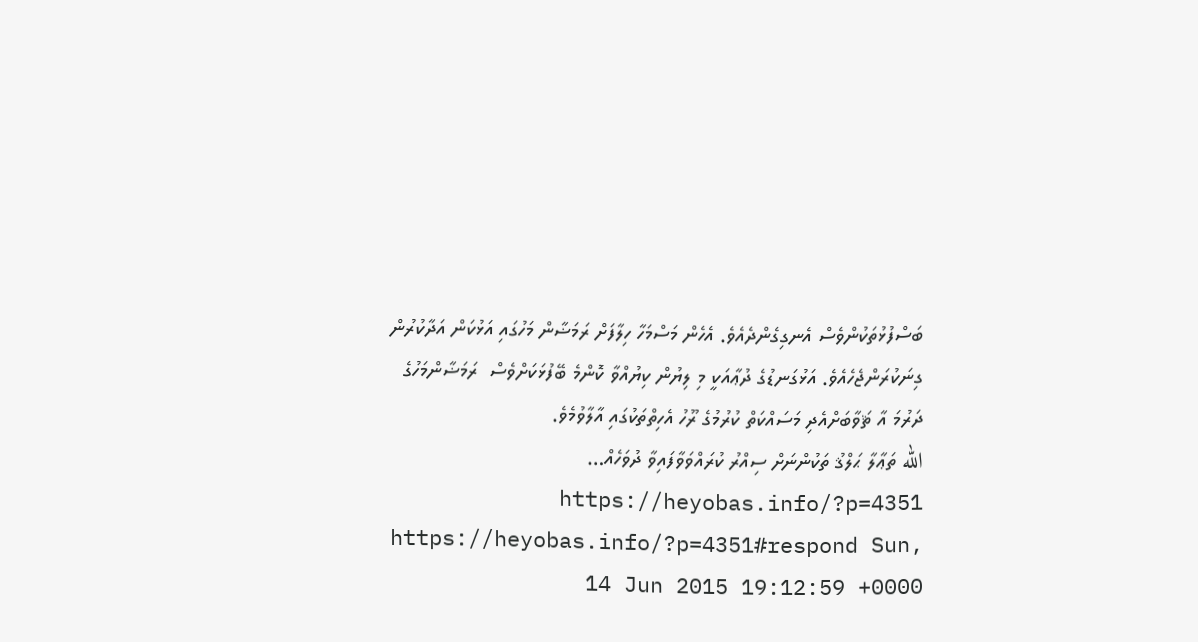ބަސްފުޅުތަކުންވެސް އެނގިގެންދެއެވެ. އެހެން މަސްމަހާ ހިލާފަށް ރަމަޟާން މަހުގައި އަޅުކަން އަދާކުރުން ގިނަކުރަންޖެހެއެވެ. އަޅުގަނޑުގެ ދުޢާއަކީ މި ލިޔުން ކިޔުއްވާ ކޮންމެ ބޭފުޅަކަށްވެސް  ރަމަޟާންމަހުގެ ދަރުމަ އާ ޘަވާބަށްއެދި މަސައްކަތް ކުރުމުގެ ރޫހު އެހިތްތަކުގައި އާލާވުމެވެ.
الله ތަޢާލާ ޙަލްޤު ތަކުންނަށް ސިއްރު ކުރައްވަވާފައިވާ ދުވަހެއް… https://heyobas.info/?p=4351 https://heyobas.info/?p=4351#respond Sun, 14 Jun 2015 19:12:59 +0000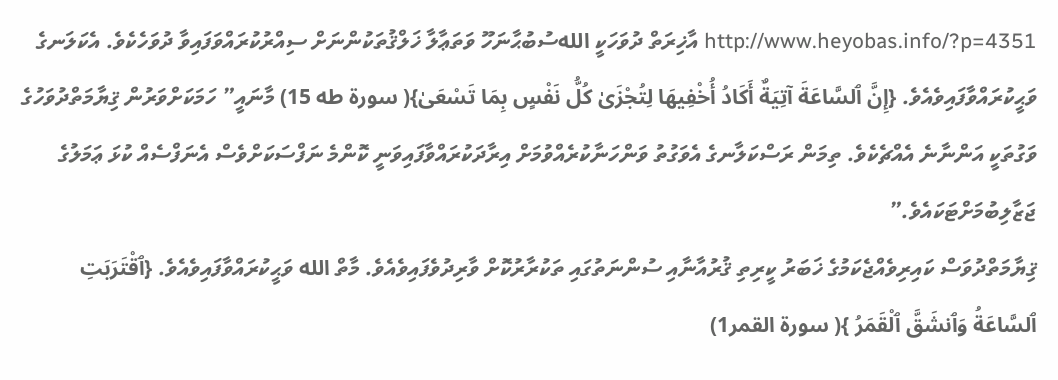http://www.heyobas.info/?p=4351 އާޚިރަތް ދުވަހަކީ اللهސުބުޙާނަހޫ ވަތަޢާލާ ޚަލްޤުތަކުންނަށް ސިއްރުކުރައްވަފައިވާ ދުވަހެކެވެ. އެކަލަނގެ ވަޙީކުރައްވާފައިވެއެވެ. {إِنَّ ٱلسَّاعَةَ آتِيَةٌ أَكَادُ أُخْفِيهَا لِتُجْزَىٰ كُلُّ نَفْسٍ بِمَا تَسْعَىٰ}( سورة طه 15) މާނައީ” ހަމަކަށްވަރުން ޤިޔާމަތްދުވަހުގެ ވަގުތަކީ އަންނާނެ އެއްޗެކެވެ. ތިމަން ރަސްކަލާނގެ އެވަގުތު ވަންހަނާކުރެއްވުމަށް އިރާދަކުރައްވާފައިވަނީ ކޮންމެ ނަފްސަކަށްވެސް އެނަފްސެއް ކުޅަ ޢަމަލުގެ ޖަޒާލިބުމަށްޓަކައެވެ.”
ޤިޔާމަތްދުވަސް ކައިރިވެއްޖެކަމުގެ ޚަބަރު ކީރިތި ޤުރުއާނާއި ސުންނަތުގައި ތަކުރާރުކޮށް ވާރިދުވެފައިވެއެވެ. މާތް الله ވަޙީކުރައްވާފައިވެއެވެ. {ٱقْتَرَبَتِ ٱلسَّاعَةُ وَٱنشَقَّ ٱلْقَمَرُ }( سورة القمر1)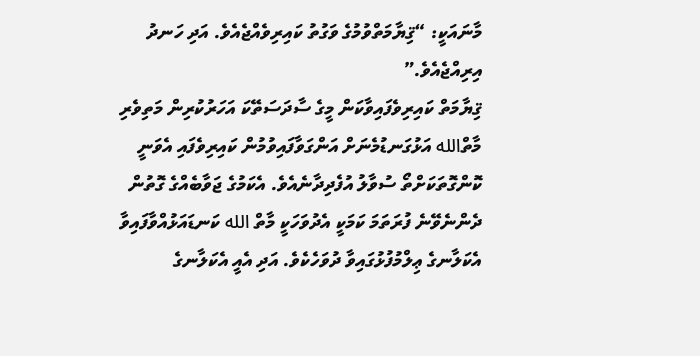މާނައަކީ: “ޤިޔާމަތްވުމުގެ ވަގުތު ކައިރިވެއްޖެއެވެ. އަދި ހަނދު އިރިއްޖެއެވެ.”
ޤިޔާމަތް ކައިރިވެފައިވާކަން މީގެ ސާދަސަތޭކަ އަހަރުކުރިން މަތިވެރި މާތްالله އަޅުގަނޑުމެނަށް އަންގަވާފައިވުމުން ކައިރިވެފައި އެވަނީ ކޮންގޮތަކަށްތޯ ސުވާލު އުފެދިދާނެއެވެ. އެކަމުގެ ޖަވާބެއްގެ ގޮތުން ދެންނެވޭނެ ފުރަތަމަ ކަމަކީ އެދުވަހަކީ މާތް الله ކަނޑައަޅުއްވާފައިވާ އެކަލާނގެ ޢިލްމުފުޅުގައިވާ ދުވަހެކެވެ. އަދި އެއީ އެކަލާނގެ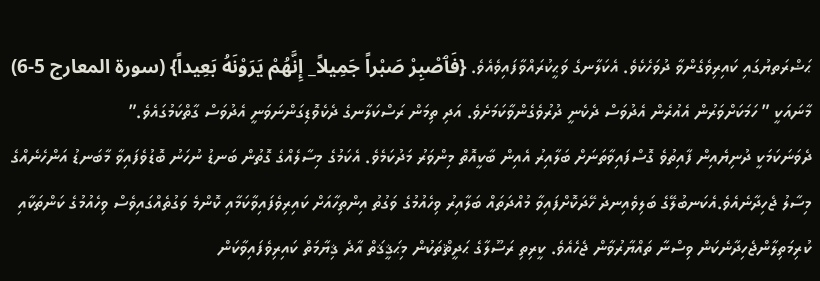ޙަޟްރަތޔުގައި ކައިރިވެގެންވާ ދުވަހެކެވެ. އެކަލާނގެ ވަޙީކުރައްވާފައިވެއެވެ. {فَٱصْبِرْ صَبْراً جَمِيلاً_ إِنَّهُمْ يَرَوْنَهُ بَعِيداً} (سورة المعارج 5-6) މާނައަކީ ” ހަމަކަށްވަރުން އެއުރެން އެދުވަސް ދެކެނީ ދުރުވެގެންވާކަމަށެވެ. އަދި ތިމަން ރަސްކަލާނގެ ދެކެވޮޑިގަންނަވަނީ އެދުވަސް ގާތްކަމުގައެވެ.”
ދެވަނަކަމަކީ ދުނިޔެއިން ފާއިތުވެ ގޮސްފައިވާތަނަށް ބަލާއިރު އެއިން ބާކީއޮތް މިންވަރު މަދުކަމެވެ. އެކަމުގެ މިސާލެއްގެ ގޮތުން ބަނޑު ނުހަނު ބޮޑުވެފައިވާ މާބަނޑު އަންހެނެއްގެ މިސާލު ޖެހިދާނެއެވެ.އެކަނބުލޭގެ ބަލިވެއިނދެ ހޭދަކޮށްފައިވާ މުއްދަތައް ބަލާއިރު ވިހެއުމުގެ ވަގުތު އިންތިހާއަށް ކައިރިވެފައިވާކަމާއި ކޮންމެ ވަގުތެއްގައިވެސް ވިހެއުމުގެ ކަންތަކާއި ކުރިމަތިލާންޖެހިދާނެކަން ވިސްނާ ތައްޔާރުވާން ޖެހެއެވެ. ކީރިތި ރަސޫލާގެ ޙަދީޘްތަކުން މިޙަޤީޤަތް އާދެ ޤިޔާމަތް ކައިރިވެފައިވާކަން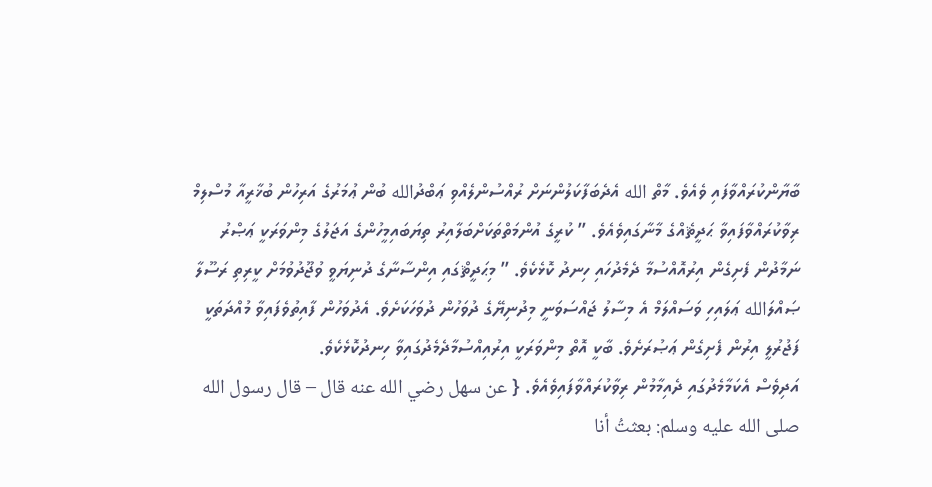ބާޔާންކުރައްވާފައި ވެއެވެ. މާތް الله އެދެބަފާކަލުންނަށް ރުއްސުންލެއްވި ޢަބްދުالله ބުން ޢުމަރުގެ އަރިހުން ބުޚާރީއާ މުސްލިމް ރިވާކުރައްވާފައިވާ ޙަދީޘެއްގެ މާނާގައިވެއެވެ. ” ކުރީގެ އުންމަތްތަކަށްބަލާއިރު ތިޔަބައިމީހުންގެ އަޖަލުގެ މިންވަރަކީ ޢަޞްރު ނަމާދުން ފެށިގެން އިރުއޮއްސުމާ ދެމެދުހައި ހިނދު ކޮޅެކެވެ. ” މިޙަދީޘްގައި އިންސާނާގެ ދުނިޔަވީ ވުޖޫދުވުމަށް ކީރިތި ރަސޫލާ ޞައްލަالله ޢަލައިހި ވަސައްލަމް އެ މިސާލު ޖައްސަވަނީ މިދުނިޔޭގެ ދުވަހުން ދުވަހަކަށެވެ. އެދުވަހުން ފާއިތުވެފައިވާ މުއްދަތަކީ ފަޖުރުލީ އިރުން ފެށިގެން ޢަޞުރަށެވެ. ބާކީ އޮތް މިންވަރަކީ އިރުއިއްސުމާދެމެދުގައިވާ ހިނދުކޮޅެކެވެ.
އަދިވެސް އެކަމާމެދުގައި ދެއިމާމުން ރިވާކުރައްވާފައިވެއެވެ. { عن سهل رضي الله عنه قال – قال رسول الله صلى الله عليه وسلم: بعثتُ أنا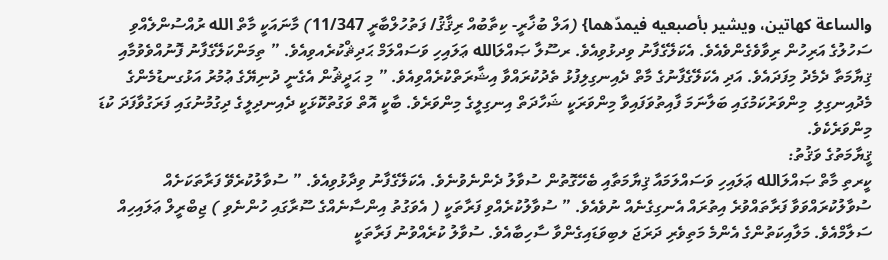والساعة كهاتين، ويشير بأصبعيه فيمدّهما} (އަލް ބުޚާރީ- ކިތާބުއް ރިޤާޤު/ ފަތުހުލްބާރީ 11/347) މާނައަކީ މާތް الله ރުއްސުންލެއްވި ސަހުލުގެ އަރިހުން ރިވާވެގެންވެއެވެ. އެކަލޭގެފާނު ވިދޅުވިއެވެ. ރސޫލާ ޞައްލަالله ޢަލައިހި ވަސައްލަމް ޙަދިޘްކުރެއވިއެވެ. ” ތިމަންކަލޭގެފާނު ފޮނުއްވެވުމާއި ޤިޔާމަތާ ދެމެދު މިފަދައެވެ. އަދި އެކަލޭގެފާނުގެ މާތް ދެއިނގިލިފުޅު ތެދުކުރައްވާ އިޝާރަތްކުރެއްވިއެވެ. ” މި ޙަދީޘުން އެގެނީ ދުނިޔޭގެ ޢުމުރު އަޅުގނޑުމެންގެ މެދުއިނގިލި  މިންވަރުކަމުގައި ބަލާނަމަ ފާއިތުވަފައިވާ މިންވަރަކީ ޝަހާދަތް އިނގިލީގެ މިންވަރެވެ. ބާކީ އޮތް ވަގުތުކޮޅަކީ ދެއިނދިލީގެ ދިގުމުނުގައި ފަރަގުވާފަދަ ކުޑަ މިންވަރެކެވެ.
ޤީޔާމަތުގެ ވަޤުތު:
ކީރތި މާތް ޞައްލަالله ޢަލައިހި ވަސައްލަމައާ ޤިޔާމަތާއި ބެހޭގޮތުން ސުވާލު ދެންނެވުނެވެ. އެކަލޭގެފާނު ވިދާޅުވިއެވެ. ” ސުވާލުކުރެވޭ ފަރާތަކަށެއް ސުވާލުކުރައްވަވާ ފަރާތައްވުރެ އިތުރައް އެނގިގެނެއް ނުވެއެވެ. ” ސުވާލުކުރެއްވި ފަރާތަކީ ( އެވަގުތު އިންސާނެއްގެ ސޫރާގައި ހުންނެވި ) ޖިބްރީލް ޢަލައިހިއް ސަލާމްއެވެ. މަލާއިކަތުންގެ އެންމެ މަތިވެރި ދަރަޖަ ލބިވަޑައިގެންވާ ސާހިބާއެވެ. ސުވާލު ކުރެއްވުނު ފަރާތަކީ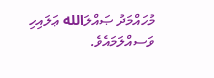މުހައްމަދު ޞައްލަالله ޢަލައިހި ވަސއްލަމައެވެ.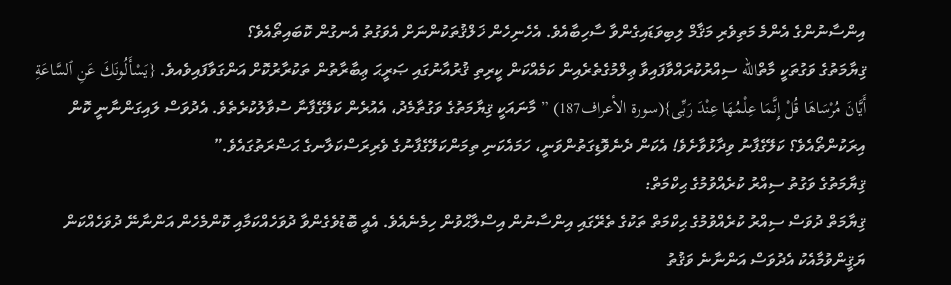އިންސާނުންގެ އެންމެ މަތިވެރި މަޤާމް ލިބިވަޑައިގެންވާ ސާހިބާއެވެ. އެހެނިހެން ޚަލްޤުތަކުންނަށް އެވަގުތު އެނގުން ކޮބައިތޯއެވެ؟
ޤިޔާމަތުގެ ވަގުތަކީ މާތްالله ސިއްރުކުރައްވާފައިވާ ޢިލްމުގެތެރެއިން ކަމެއްކަން ކީރިތި ޤުރުއާނުގައި ޞަރީޙަ ޢިބާރާތުން ތަކުރާރުކޮށް އަންގަވާފައިވެއވެ. {يَسْأَلُونَكَ عَنِ ٱلسَّاعَةِ أَيَّانَ مُرْسَاهَا قُلْ إِنَّمَا عِلْمُهَا عِنْدَ رَبِّى}(سورة الأعراف187) ” މާނައަކީ ޤިޔާމަތުގެ ވަގުތާމެދު، އެއުރެން ކަލޭގެފާނާ ސުވާލުކުރެތެވެ. އެދުވަސް ލައިގަންނާނީ ކޮން އިރަކުންތޯއެވެ؟ ކަލޭގެފާނު ވިދާޅުވާށެވެ! އެކަން ދެނެވޮޑިގަތުންވަނީ، ހަމައެކަނި ތިމަންކަލޭގެފާނުގެ ވެރިރަސްކަލާނގެ ޙަޟްރަތުގައެވެ.”
ޤިޔާމަތުގެ ވަގުތު ސިއްރު ކުރެއްވުމުގެ ޙިކްމަތް:
ޤިޔާމަތް ދުވަސް ސިއްރު ކުރެއްވުމުގެ ޙިކްމަތް ތަކުގެ ތެރޭގައި އިންސާނުން އިސްލާޙްވުން ހިމެނެއެވެ. އެއީ ބޮޑުވެގެންވާ ދުވަހެއްކަމާއި ކޮންމެހެން އަންނާނޭ ދުވަހެއްކަން ޔަޤީންވުމާއެކު އެދުވަސް އަންނާނެ ވަޤުތު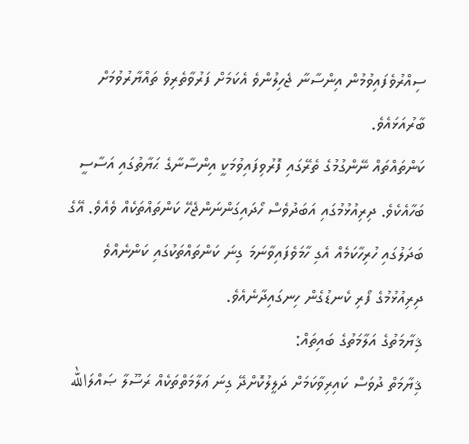ސިއްރުވެފައިވުމުން އިންސާނާ ޖެހިލުންވެ އެކަމަށް ފަރުވާތެރިވެ ތައްޔާރުވުމަށް ބާރުއަޅައެވެ.
ކަންތައްތައް ނޭންގުމުގެ ތެރޭގައި ފޮރުވިފައިވުމަކީ އިންސާނާގެ ޙަޔާތުގައި އަސާސީ ބަހާއެކެވެ. ދިރިއުޅުމުގައި އަބަދުވެސް ހޯދައިގަންނަންޖެހޭ ކަންތައްތަކެއް ވެއެވެ. އޭގެ ބަދަލުގައި ހުރިހާކަމެއް އެގި ހާމަވެފައިވާނަމަ ގިނަ ކަންތައްތަކުގައި ކަންނެއްވެ ދިރިއުޅުމުގެ ފޯރި ކެނޑުގެން ހިނގައިދާނެއެވެ.
ޤިޔާމަތުގެ އަލާމަތުގެ ބައިތައް:
ޤިޔާމަތް ދުވަސް ކައިރިވާކަމަށް ދަލީލުކޮށްދޭ ގިނަ ޢަލާމަތްތަކެއް ރަސޫލާ ޞައްލަالله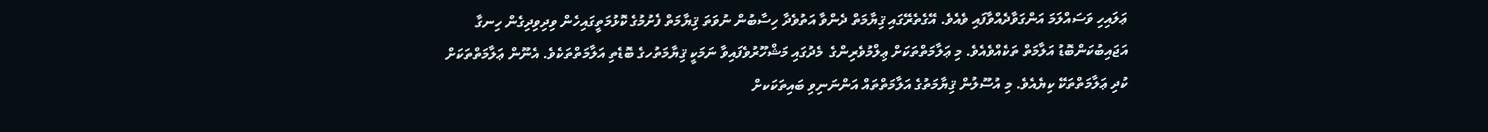ޢަލައިހި ވަސައްލަމަ އަންގަވާދެއްވާފައި ވެއެވެ. އޭގެތެރޭގައި ޤިޔާމަތް ދެންވާ އަތުވެދާ ހިސާބުން ނުވަތަ ޤިޔާމަތް ފެށުމުގެ ކޮޅުމަތީގައިހެން ވިދިވިދިގެން ހިނގާ އަޖައިބުކަންބޮޑު އަލާމަތް ތަކެއްވެއެވެ. މި ޢަލާމަތްތަކަށް ޢިލްމުވެރިންގެ  މެދުގައި މަޝްހޫރުވެފައިވާ ނަމަކީ ޤިޔާމަތުހގެ ބޮޑެތި އަލާމަތްތަކެވެ. އެނޫން ޢަލާމަތްތަކަށް ކުދި ޢަލާމަތްތަކޭ ކިޔެއެވެ. މި އުސޫލުން ޤިޔާމަތުގެ އަލާމަތްތައް އަންނަނިވި ބައިތަކަކށް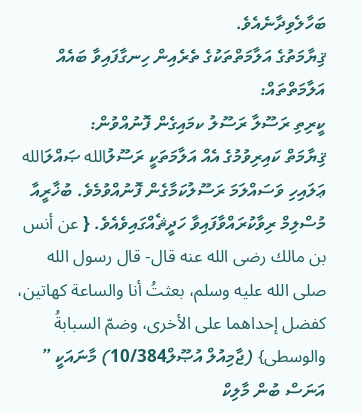ބަހާލެވިދާނެއެވެ.
ޤިޔާމަތުގެ އަލާމަތްތަކުގެ ތެރެއިން ހިނގާފައިވާ ބައެއް އަލާމަތްތައް:
ކީރިތި ރަސޫލާ ރަސޫލު ކމައިގެން ފޮނުއްވުން:
ޤިޔާމަތް ކައިރިވުމުގެ އެއް އަލާމަތަކީ ރަސޫލުالله ޞައްލަالله ޢަލައިހި ވަސައްލަމަ ރަސޫލުކަމާގެން ފޮނުއްވުމެވެ. ބުޚާރީއާ މުސްލިމް ރިވާކުރައްވާފައިވާ ހަދީޘެއްގައިވެއެވެ. { عن أنس بن مالك رضى الله عنه قال- قال رسول الله صلى الله عليه وسلم، بعثتُ أنا والساعة كهاتين، كفضل إحداهما على الأخرى، وضمّ السبابةُ والوسطى} (ޖާމިއުލް އުޞޫލް10/384) މާނައަކީ ” އަނަސް ބުން މާލިކް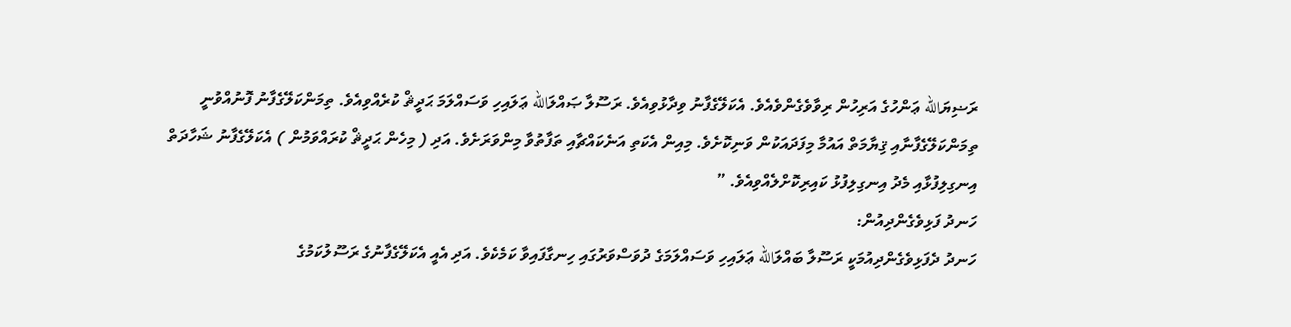ރަޟިޔަالله ޢަންހުގެ އަރިހުން ރިވާވެގެންވެއެވެ. އެކަލޭގެފާނު ވިދާޅުވިއެވެ. ރަސޫލާ ޞައްލަالله ޢަލައިހި ވަސައްލަމަ ޙަދީޘް ކުރެއްވިއެވެ. ތިމަންކަލޭގެފާނު ފޮނުއްވުނީ ތިމަންކަލޭގެފާނާއި ޤިޔާމަތް އައުމާ މިފަދައަކުން ވަނިކޮށެވެ. މިއިން އެކަތި އަނެކައްޗާއި ތަފާތުވާ މިންވަރަށެވެ. އަދި ( މިހެން ޙަދީޘް ކުރައްވަމުން ) އެކަލޭގެފާނު ޝަހާދަތް އިނގިލިފުޅާއި މެދު އިނގިލިފުޅު ކައިރިކޮށްލެއްވިއެވެ. ”
ހަނދު ފަޅިވެގެންދިއުން:
ހަނދު ދެފަޅިވެގެންދިއުމަކީ ރަސޫލާ ބައްލަالله ޢަލައިހި ވަސައްލަމަގެ ދުވަސްވަރުގައި ހިނގާފައިވާ ކަމެކެވެ. އަދި އެއީ އެކަލޭގެފާނުގެ ރަސޫލުކަމުގެ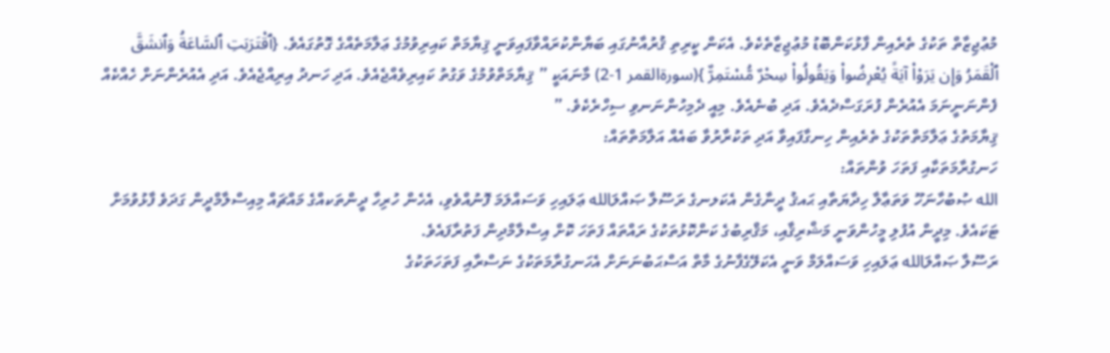މުޢުޖިޒާތް ތަކުގެ ތެރެއިން ފާޅުކަންބޮޑު މުޢުޖިޒާތެކެވެ. އެކަން ކީރިތި ޤުރުއާނުގައި ބަޔާންކުރައްވާފައިވަނީ ޤިޔާމަތް ކައިރިވުމުގެ ޢަލާމަތެއްގެ ގޮތުގައެވެ. {ٱقْتَرَبَتِ ٱلسَّاعَةُ وَٱنشَقَّ ٱلْقَمَرُ وَإِن يَرَوْاْ آيَةً يُعْرِضُواْ وَيَقُولُواْ سِحْرٌ مُّسْتَمِرٌّ }(سورةالقمر 1-2) މާނައަކީ ” ޤިޔާމަތްވުމުގެ ވަގުތު ކައިރިވެއްޖެއެވެ. އަދި ހަނދު އިރިއްޖެއެވެ. އަދި އެއުރެންނަށް ހެއްކެއް ފެންނަނީނަމަ އެއުރެން ފުރަގަސްދެއެވެ. އަދި ބުނެއެވެ. މިއީ ދެމިހުންނަނވި ސިހްރެކެވެ. ”
ޤިޔާމަތުގެ ޢަލާމަތްތަކުގެ ތެރެއިން ހިނގާފައިވާ އަދި ތަކުރާރުވާ ބައެއް އަލާމަތްތައް:
ހަނގުރާމަތަކާއި ފަތަހަ ވުންތައް:
الله ޞުބުހާނަހޫ ވަތަޢާލާ ހިދާޔަތާއި ޙައޤު ދީނާގެން އެކަލނގެ ރަސޫލާ ޞައްލަالله ޢަލައިހި ވަސައްލަމަ ފޮނުއްވެވި، އެހެން ހުރިހާ ދީންތަކއްގެ މައްޗައް މިއިސްލާމްދީން ގަދަވެ ފާޅުވުމަށް ޓަކައެވެ. މިދީން އުފުލި މީހުންވަނީ މަޝްރިޤާއި، މަޤްރިބުގެ ކަންކޮޅުތަކުގެ ރައްތައް ފަތަހަ ކޮށް އިސްލާމްދިން ފަތުރާފައެވެ.
ރަސޫލާ ޞައްލަالله ޢަލައިހި ވަސައްލަމް ވަނީ އެކަލޭގެފާނުގެ މާތް އަސްޙަބުނަނަށް އެހަނގުރާމަތަކުގެ ނަސްރާއި ފަތަހަތަކުގެ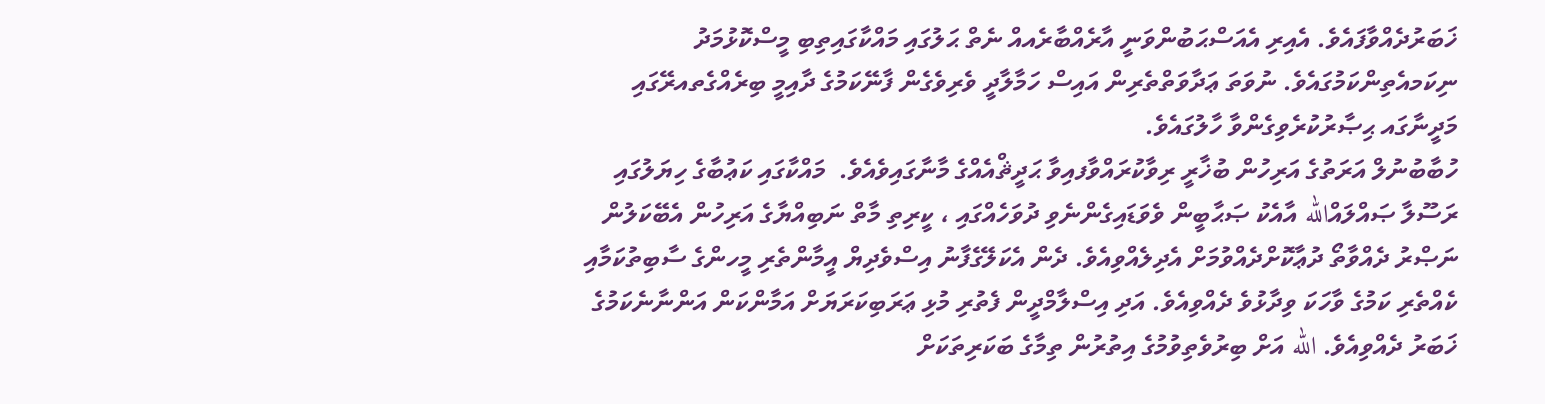ޚަބަރުދެއްވާފައެވެ. އެއިރި އެއަސްޙަބުންވަނީ އާރެއްބާރެއއް ނެތް ޙަލުގައި މައްކާގައިތިބި މީސްކޮޅުމަދު ނިކަމއެތިންކަމުގައެވެ. ނުވަތަ ޢަދާވަތްތެރިން އައިސް ހަމާލާދީ ވެރިވެގެން ފާނޭކަމުގެ ދާއިމީ ބިރެއްގެތއރޭގައި މަދީނާގައ ޙިޞާރުކުރެވިގެންވާ ހާލުގައެވެ.
ހުބާބުނުލް އަރަތުގެ އަރިހުން ބުޚާރީ ރިވާކުރައްވާފއިވާ ޙަދީޘްއެއްގެ މާނާގައިވެއެވެ.  މައްކާގައި ކަޢުބާގެ ހިޔަލުގައި ރަސޫލާ ޞައްލައްالله އާއެކު ޞަޙާބީން ވެވަޑައިގެންނެވި ދުވަހެއްގައި ، ކީރިތި މާތް ނަބިއްޔާގެ އަރިހުން އެބޭކަލުން ނަޞްރު ދެއްވާތޯ ދުޢާކޮށްދެއްވުމަށް އެދިލެއްވިއެވެ. ދެން އެކަލޭގެފާނު އިސްވެދިޔް އީމާންތެރި މީހންގެ ސާބިތުކަމާއި ކެއްތެރި ކަމުގެ ވާހަކަ ވިދާޅުވެ ދެއްވިއެވެ. އަދި އިސްލާމްދީން ފެތުރި މުޅި ޢަރަބިކަރަޔަށް އަމާންކަން އަންނާނެކަމުގެ ޚަބަރު ދެއްވިއެވެ. الله އަށް ބިރުވެތިވުމުގެ އިތުރުން ތިމާގެ ބަކަރިތަކަށް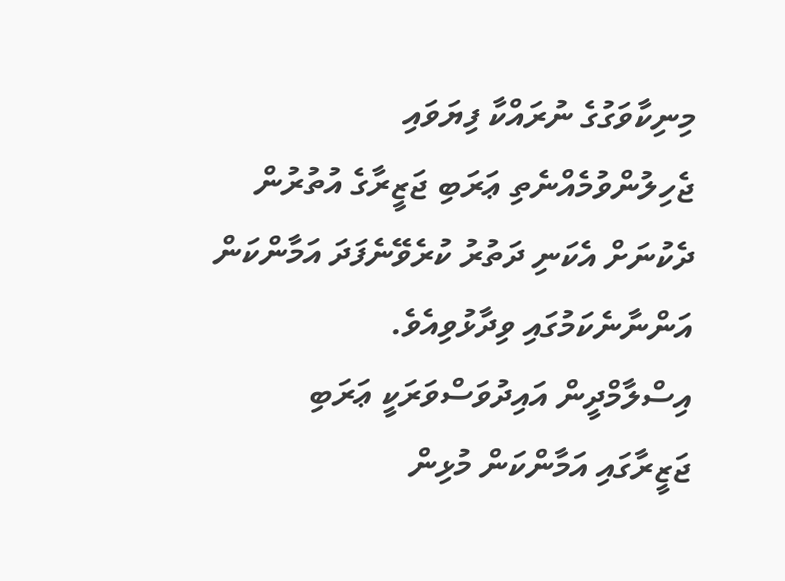މިނިކާވަގުގެ ނުރައްކާ ފިޔަވައި ޖެހިލުންވުމެއްނެތި ޢަރަބި ޖަޒީރާގެ އުތުރުން ދެކުނަށް އެކަނި ދަތުރު ކުރެވޭނެފަދަ އަމާންކަން އަންނާނެކަމުގައި ވިދާޅުވިއެވެ.
އިސްލާމްދީން އައިދުވަސްވަރަކީ ޢަރަބި ޖަޒީރާގައި އަމާންކަން މުޅިން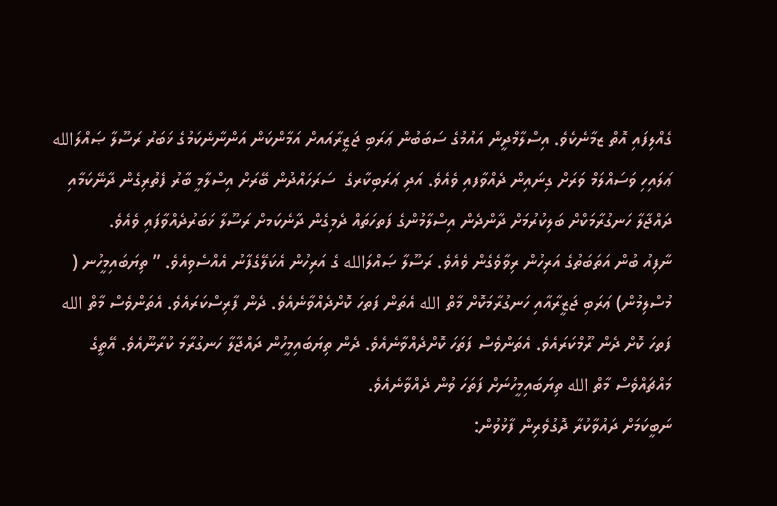ގެއްލިފައި އޮތް ޒމާނެކެވެ. އިސްލާމްދީން އައުމުގެ ސަބަބުން ޢަރަބި ޖަޒީރާއައށް އަމާންކަން އަންނާނެކަމުގެ ޚަބަރު ރަސޫލާ ޞައްލަالله ޢަލައިހި ވަސައްލަމް ވަރަށް ގިނައިން ދެއްވާފއި ވެއެވެ. އަދި ޢަރަބިކާރގެ  ސަރަހައްދުން ބޭރަށް އިސްލާމީ ބާރު ފެތުރިގެން ދާނޭކަމާއި ދައްޖާލާ ހަނގުރާމަކްށް ބަލިކުރުމަށް ދާންދެން އިސްލާމުންގެ ފަތހަތައް ދެމިގެން ދާނެކަމށް ރަސޫލާ ޚަބަރުދެއްވާފައި ވެއެވެ.
ނާފިއު ބުން އަތަބަތުގެ އަރިހުން ރިވާވެގެން ވެއެވެ. ރަސޫލާ ޞައްލަالله ގެ އަރިހުން އެކަލޭގެފާނު އެއްސެވިއެވެ. ” ތިޔަބައިމީހުނ ( މުސްލިމުން) ޢަރަބި ޖަޒީރާއާއި ހަނގުރާމަކޮށް މާތް الله އެތަން ފަތހަ ކޮށްދެއްވާނެއެވެ. ދެން ފާރިސްކަރައެވެ. އެތަންވެސް މާތް الله ފަތހަ ކޮށް ދެން ރޫމްކަރައެވެ. އެތަންވެސް ފަތަހަ ކޮށްދެއްވާނެއެވެ. ދެން ތިޔަބައިމީހުން ދައްޖާލާ ހަނގުރާމަ ކުރާނޫއެވެ. އޭތީގެ މައްޗައްވެސް މާތް الله ތިޔަބައިމީހުނަށް ފަތަހަ ވުން ދެއްވާނެއެވެ.
ނަބީކަމަށް ދައުވާކުރާ ދޮގުވެރިން ފާޅުވުން: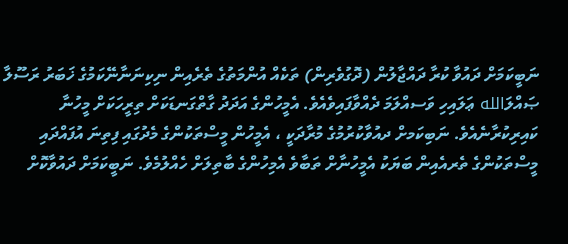ނަބީކަމަށް ދައުވާ ކުރާ ދައްޖާލުން (ދޮގުވެރިން) ތަކެއް އުންމަތުގެ ތެރެއިން ނިކިނަނާނޭކަމުގެ ޚަބަރު ރަސޫލާ ޞައްލަالله ޢަލައިހި ވަސއްލަމަ ދެއްވާފައިވެއެވެ. އެމީހުންގެ އަދަދު ގާތްގަނޑަކަށް ތިރީހަކަށް މީހުނާ ކައިރިކުރާނެއެވެ. ނަބިކަމށް ދއުވާކުރުމުގެ މުރާދަކީ ، އެމީހުން މީސްތަކުންގެ މެދުގައި ފިތިނަ އުފައްދައި މީސްތަކުންގެ ތެރއެއިން ބަޔަކު އެމީހުނާށް ތަބާވެ އެމިހުންގެ ބާތިލަށް ހެއްލުމެވެ. ނަބީކަމަށް ދައުވާކޮށް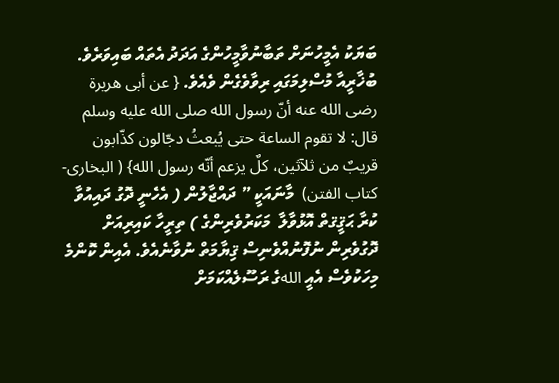ބަޔަކު އެމީހުނަށް ތަބާނުވާމީހުންގެ އަދަދު އެތައް ބައިވަރެވެ.
ބުޚާރީއާ މުސްލިމަގައި ރިވާވެގެން ވެއެވެ. { عن أبى هريرة رضى الله عنه أنّ رسول الله صلى الله عليه وسلم قال: لا تقوم الساعة حتى يُبعثُ دجّالون كذّابون قريبٌ من ثلآثين، كلٌ يزعم أنّه رسول الله} ( البخارى- كتاب الفتن)  މާނައަކީ ” ދައްޖާލުން ( އެހެނީ ދޮގު ދައިއުވާ ކުރާ ޙަޤީޤތް އޮޅުވާލާ  މަކަރުވެރިންގެ ) ތިރީހާ ކައިރިއަށް ދޮގުވެރިން ނުފޮނުއްވެނިސް ޤިޔާމަތް ނުވާނެއެވެ. އެއިން ކޮންމެ މިހަކުވެސް އެއީ اللهގެ ރަސޫލެއްކަމަށް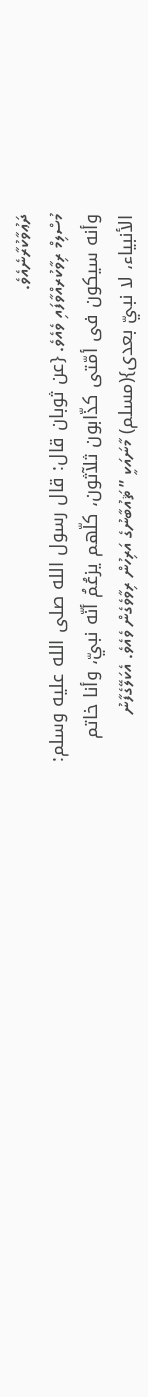ދަޢުވާކުރާނެއެވެ.
މުސްލިމް ރިވާކުރއްވާފައި ވެއެވެ. {عن ثوبان قال: قال رسول الله صلى الله عليه وسلم: وأنه سيكون فى أمّتى كذّابون ثلآثون، كلّهم يزعُمُ أنّه نبيّ، وأنا خاتم الأنبياء، لا نبيّ بعدى}(مسلم) މާނައަކީ ” ޘައުބާނުގެ އަރިހުން ރިވާވެގެން ވެއެވެ. އެކަލޭގެފާނު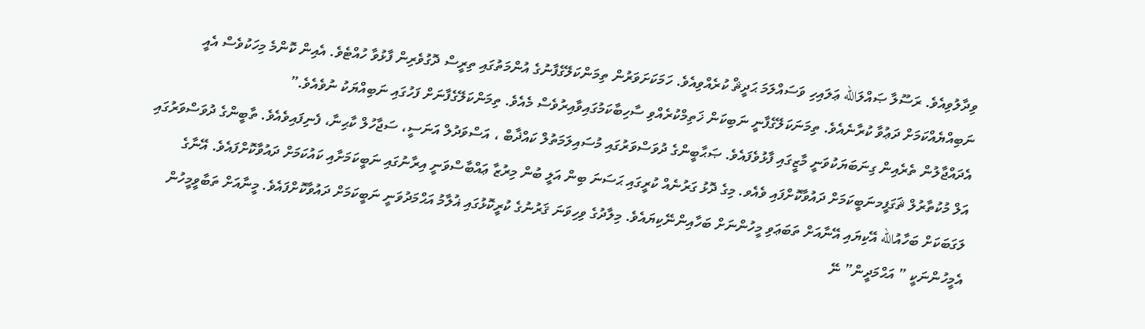ވިދާލުވިއެވެ. ރަސޫލާ ޞައްލަالله ޢަލައިހި ވަސައްލަމަ ޙަދީޘް ކުރެއްވިއެވެ. ހަމަކަށަވަރުން ތިމަންކަލޭގެފާނުގެ އުންމަތުގައި ތިރީސް ދޮގުވެރިން ފާޅުވާ ހުއްޓެވެ. އެއިން ކޮންމެ މިހަކުވެސް އެއީ ނަބިއްޔެއްކަމަށް ދަޢުވާ ކުރާނެއެވެ. ތިމަނަކަލޭގެފާނީ ނަބިކަން ޚަތިމްކުރެއްވި ސާހިބާކަމުގައިވާއިރުވެސް މެއެވެ. ތިމަންކަލޭގެފާނަށް ފަހުގައި ނަބިއްޔަކު ނުވެއެވެ.”
އެދައްޖާލުން ތެރެއިން ގިނަބަޔަކުވަނީ މާޒީގައި ފާޅުވެފައެވެ. ޞަޙާބީންގެ ދުވަސްވަރުގައި މުސައިލަމަތުލް ކައްޛާބް ، އަސްވަދުލް އަނަސީ، ސަޖާހުލް ކާޙިނާ، ފެނިފައިވެއެވެ. ތާބީންގެ ދުވަސްވަރުގައި އަލް މުކުތާރުލް ޘަގަފީމނަބީކަމަށް ދައުވާކޮށްފައި ވެއެވ. މިގެ ދޮޅު ގަރުނެއް ކުރީގައި ޙަސަނަ ބިން އަލީ ބުން މިރުޒާ ޢައްބާސްވަނީ އިރާނުގައި ނަބީކަމަށާއި ކައުކަމަށް ދައުވާކޮށްފައެވެ. އޭނާގެ ލަގަބަކަށް ބަހާއުالله އޭކިޔައި އޭނާއަށް ތަބަޢަވި މީހުންނަށް ބަހާއިންނޭކިޔައެވެ. މިލާދުގެ ވިހިވަނަ ޤަރުނުގެ ކުރީކޮޅުގައި ޣުލާމު އަޙްމަދުވަނީ ނަބީކަމަށް ދައުވާކޮށްފައެވެ. މީނާއަށް ތަބާވީމީހުން އެމީހުންނަކީ ” އަޙްމަދީން” ނޭ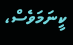ކީނަމަވެސް،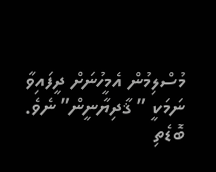މުސްލިމުން އެމީހުނަށް ދީފައިވާ ނަމަކީ ” ޤާދިޔާނީން” ނެވެ.
ބޮޑެތި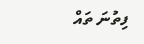ފިތުނަ ތައް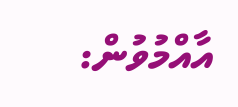އާއްމުވުން: